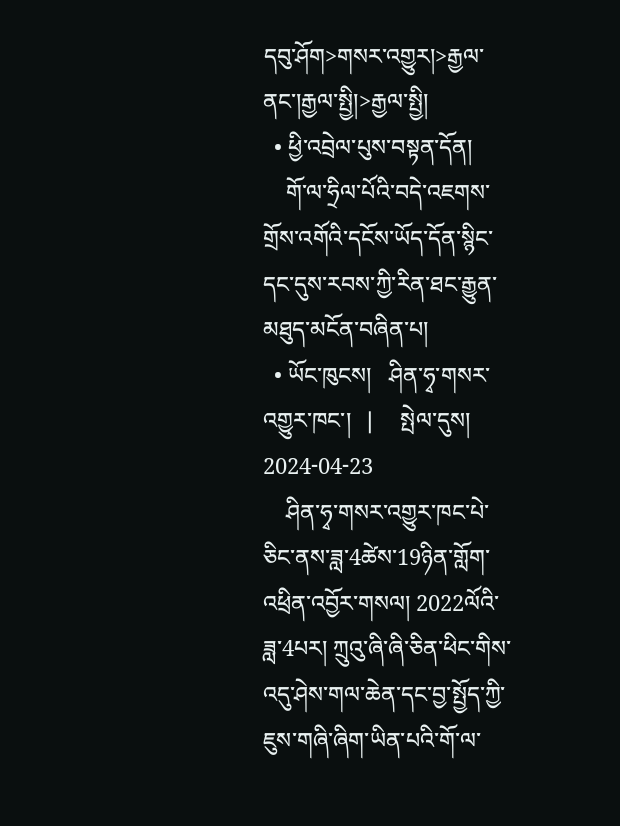དབུ་ཤོག>གསར་འགྱུར།>རྒྱལ་ནང་།རྒྱལ་སྤྱི།>རྒྱལ་སྤྱི།
  • ཕྱི་འབྲེལ་པུས་བསྟན་དོན།
    གོ་ལ་ཧྲིལ་པོའི་བདེ་འཇགས་གྲོས་འགོའི་དངོས་ཡོད་དོན་སྙིང་དང་དུས་རབས་ཀྱི་རིན་ཐང་རྒྱུན་མཐུད་མངོན་བཞིན་པ།
  • ཡོང་ཁུངས།   ཤིན་ཧྭ་གསར་འགྱུར་ཁང་།   |     སྤེལ་དུས།  2024-04-23
    ཤིན་ཧྭ་གསར་འགྱུར་ཁང་པེ་ཅིང་ནས་ཟླ་4ཚེས་19ཉིན་གློག་འཕྲིན་འབྱོར་གསལ། 2022ལོའི་ཟླ་4པར། ཀྲུའུ་ཞི་ཞི་ཅིན་ཕིང་གིས་འདུ་ཤེས་གལ་ཆེན་དང་བྱ་སྤྱོད་ཀྱི་ཇུས་གཞི་ཞིག་ཡིན་པའི་གོ་ལ་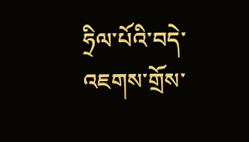ཧྲིལ་པོའི་བདེ་འཇགས་གྲོས་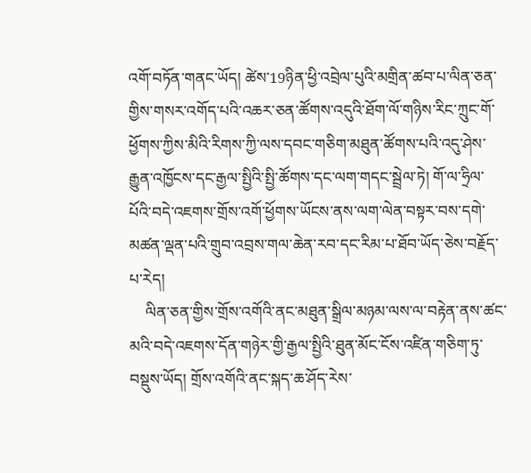འགོ་བཏོན་གནང་ཡོད། ཚེས་19ཉིན་ཕྱི་འབྲེལ་པུའི་མགྲིན་ཚབ་པ་ལིན་ཅན་གྱིས་གསར་འགོད་པའི་འཆར་ཅན་ཚོགས་འདུའི་ཐོག་ལོ་གཉིས་རིང་ཀྲུང་གོ་ཕྱོགས་ཀྱིས་མིའི་རིགས་ཀྱི་ལས་དབང་གཅིག་མཐུན་ཚོགས་པའི་འདུ་ཤེས་རྒྱུན་འཁྱོངས་དང་རྒྱལ་སྤྱིའི་སྤྱི་ཚོགས་དང་ལག་གདང་སྦྲེལ་ཏེ། གོ་ལ་ཧྲིལ་པོའི་བདེ་འཇགས་གྲོས་འགོ་ཕྱོགས་ཡོངས་ནས་ལག་ལེན་བསྟར་བས་དགེ་མཚན་ལྡན་པའི་གྲུབ་འབྲས་གལ་ཆེན་རབ་དང་རིམ་པ་ཐོབ་ཡོད་ཅེས་བརྗོད་པ་རེད།
    ལིན་ཅན་གྱིས་གྲོས་འགོའི་ནང་མཐུན་སྒྲིལ་མཉམ་ལས་ལ་བརྟེན་ནས་ཚང་མའི་བདེ་འཇགས་དོན་གཉེར་གྱི་རྒྱལ་སྤྱིའི་ཐུན་མོང་ངོས་འཛིན་གཅིག་ཏུ་བསྡུས་ཡོད། གྲོས་འགོའི་ནང་སྐད་ཆ་ཤོད་རེས་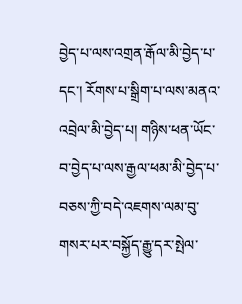བྱེད་པ་ལས་འགྲན་རྒོལ་མི་བྱེད་པ་དང་། རོགས་པ་སྒྲིག་པ་ལས་མནའ་འབྲེལ་མི་བྱེད་པ། གཉིས་ཕན་ཡོང་བ་བྱེད་པ་ལས་རྒྱལ་ཕམ་མི་བྱེད་པ་བཅས་ཀྱི་བདེ་འཇགས་ལམ་བུ་གསར་པར་བསྐྱོད་རྒྱུ་དར་སྤེལ་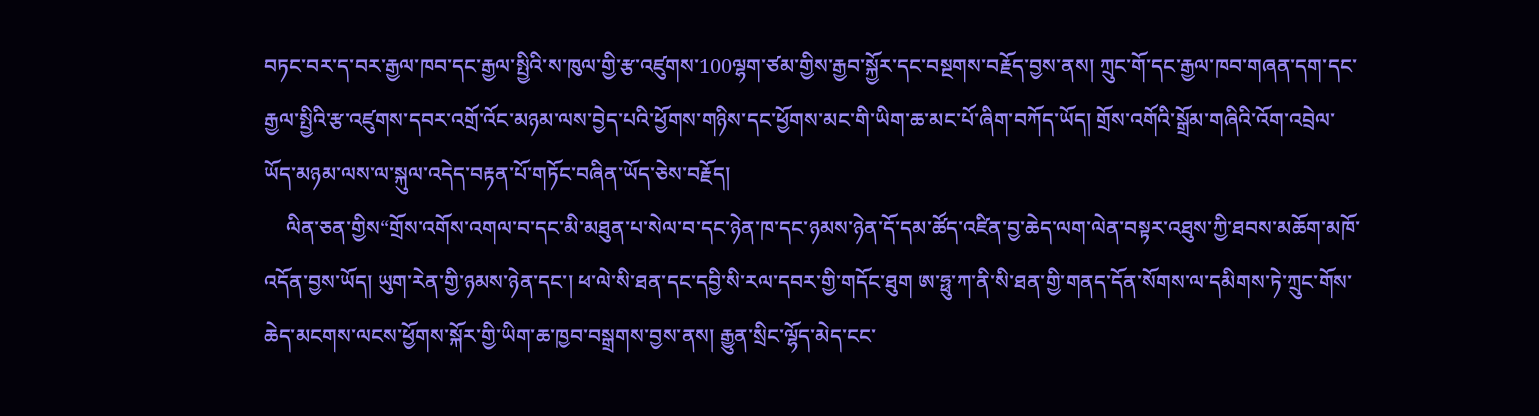བཏང་བར་ད་བར་རྒྱལ་ཁབ་དང་རྒྱལ་སྤྱིའི་ས་ཁུལ་གྱི་རྩ་འཛུགས་100ལྷག་ཙམ་གྱིས་རྒྱབ་སྐྱོར་དང་བསྔགས་བརྗོད་བྱས་ནས། ཀྲུང་གོ་དང་རྒྱལ་ཁབ་གཞན་དག་དང་རྒྱལ་སྤྱིའི་རྩ་འཛུགས་དབར་འགྲོ་འོང་མཉམ་ལས་བྱེད་པའི་ཕྱོགས་གཉིས་དང་ཕྱོགས་མང་གི་ཡིག་ཆ་མང་པོ་ཞིག་བཀོད་ཡོད། གྲོས་འགོའི་སྒྲོམ་གཞིའི་འོག་འབྲེལ་ཡོད་མཉམ་ལས་ལ་སྐུལ་འདེད་བརྟན་པོ་གཏོང་བཞིན་ཡོད་ཅེས་བརྗོད།
    ལིན་ཅན་གྱིས“གྲོས་འགོས་འགལ་བ་དང་མི་མཐུན་པ་སེལ་བ་དང་ཉེན་ཁ་དང་ཉམས་ཉེན་དོ་དམ་ཚོད་འཛིན་བྱ་ཆེད་ལག་ལེན་བསྟར་འཐུས་ཀྱི་ཐབས་མཆོག་མཁོ་འདོན་བྱས་ཡོད། ཡུག་རེན་གྱི་ཉམས་ཉེན་དང་། ཕ་ལེ་སི་ཐན་དང་དབྱི་སི་རལ་དབར་གྱི་གདོང་ཐུག ཨ་ཧྥུ་ཀ་ནི་སི་ཐན་གྱི་གནད་དོན་སོགས་ལ་དམིགས་ཏེ་ཀྲུང་གོས་ཆེད་མངགས་ལངས་ཕྱོགས་སྐོར་གྱི་ཡིག་ཆ་ཁྱབ་བསྒྲགས་བྱས་ནས། རྒྱུན་སྲིང་ལྷོད་མེད་ངང་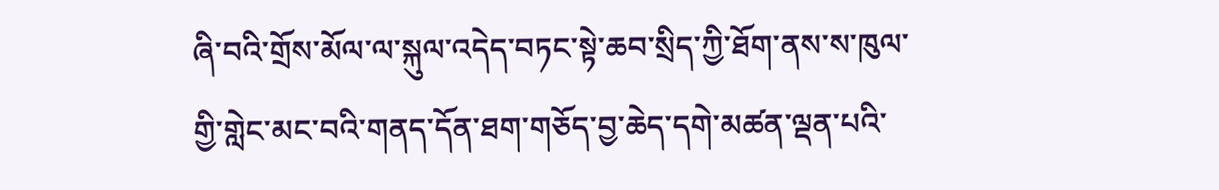ཞི་བའི་གྲོས་མོལ་ལ་སྐུལ་འདེད་བཏང་སྟེ་ཆབ་སྲིད་ཀྱི་ཐོག་ནས་ས་ཁུལ་གྱི་གླེང་མང་བའི་གནད་དོན་ཐག་གཅོད་བྱ་ཆེད་དགེ་མཚན་ལྡན་པའི་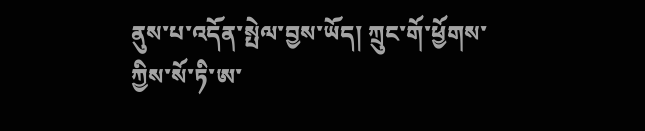ནུས་པ་འདོན་སྤེལ་བྱས་ཡོད། ཀྲུང་གོ་ཕྱོགས་ཀྱིས་སོ་ཏི་ཨ་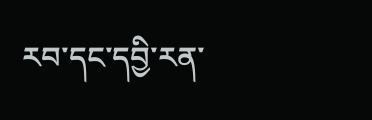རབ་དང་དབྱི་རན་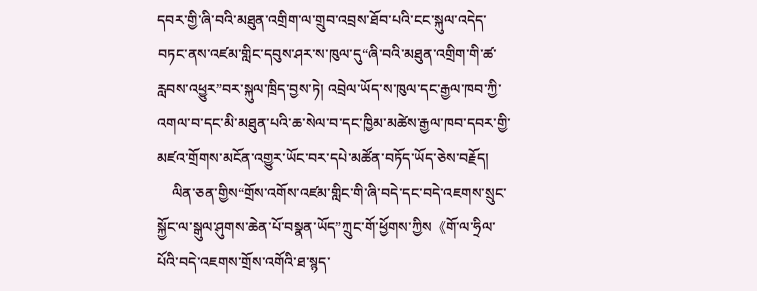དབར་གྱི་ཞི་བའི་མཐུན་འགྲིག་ལ་གྲུབ་འབྲས་ཐོབ་པའི་ངང་སྐུལ་འདེད་བཏང་ནས་འཛམ་གླིང་དབུས་ཤར་ས་ཁུལ་དུ“ཞི་བའི་མཐུན་འགྲིག་གི་ཚ་རླབས་འཕྱུར”བར་སྐུལ་ཁྲིད་བྱས་ཏེ། འབྲེལ་ཡོད་ས་ཁུལ་དང་རྒྱལ་ཁབ་ཀྱི་འགལ་བ་དང་མི་མཐུན་པའི་ཆ་སེལ་བ་དང་ཁྱིམ་མཚེས་རྒྱལ་ཁབ་དབར་གྱི་མཛའ་གྲོགས་མངོན་འགྱུར་ཡོང་བར་དཔེ་མཚོན་བཏོད་ཡོད་ཅེས་བརྗོད།
    ལིན་ཅན་གྱིས“གྲོས་འགོས་འཛམ་གླིང་གི་ཞི་བདེ་དང་བདེ་འཇགས་སྲུང་སྐྱོང་ལ་སྒུལ་ཤུགས་ཆེན་པོ་བསྣན་ཡོད”ཀྲུང་གོ་ཕྱོགས་ཀྱིས《གོ་ལ་ཧྲིལ་པོའི་བདེ་འཇགས་གྲོས་འགོའི་ཐ་སྙད་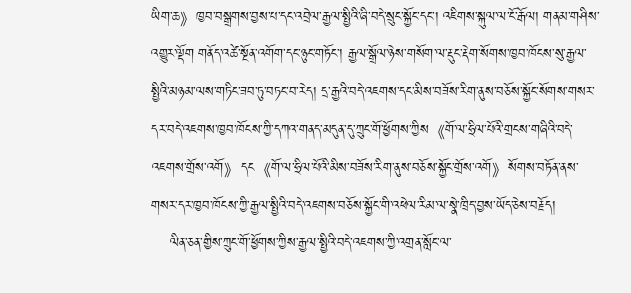ཡིག་ཆ》ཁྱབ་བསྒྲགས་བྱས་པ་དང་འབྲེལ་རྒྱལ་སྤྱིའི་ཞི་བདེ་སྲུང་སྐྱོང་དང་། འཇིགས་སྐུལ་ལ་ངོ་རྒོལ། གནམ་གཤིས་འགྱུར་ལྡོག གནོད་འཚེ་སྔོན་འགོག་དང་ཉུང་གཏོང་། རྒྱལ་སྒྲོལ་ཉེས་གསོག་ལ་རྡུང་རྡེག་སོགས་ཁྱབ་ཁོངས་སུ་རྒྱལ་སྤྱིའི་མཉམ་ལས་གཏིང་ཟབ་ཏུ་བཏང་བ་རེད། དྲ་རྒྱའི་བདེ་འཇགས་དང་མིས་བཟོས་རིག་ནུས་བཅོས་སྐྱོང་སོགས་གསར་དར་བདེ་འཇགས་ཁྱབ་ཁོངས་ཀྱི་དཀའ་གནད་མདུན་དུ་ཀྲུང་གོ་ཕྱོགས་ཀྱིས《གོ་ལ་ཧྲིལ་པོའི་གྲངས་གཞིའི་བདེ་འཇགས་གྲོས་འགོ》དང《གོ་ལ་ཧྲིལ་པོའི་མིས་བཟོས་རིག་ནུས་བཅོས་སྐྱོང་གྲོས་འགོ》སོགས་བཏོན་ནས་གསར་དར་ཁྱབ་ཁོངས་ཀྱི་རྒྱལ་སྤྱིའི་བདེ་འཇགས་བཅོས་སྐྱོང་གི་འཕེལ་རིམ་ལ་སྣེ་ཁྲིད་བྱས་ཡོད་ཅེས་བརྗོད།
    ལིན་ཅན་གྱིས་ཀྲུང་གོ་ཕྱོགས་ཀྱིས་རྒྱལ་སྤྱིའི་བདེ་འཇགས་ཀྱི་འགྲན་སློང་ལ་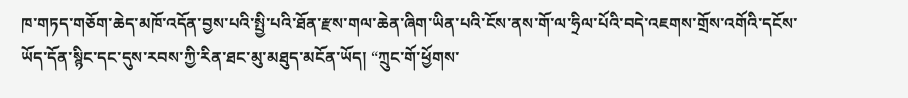ཁ་གཏད་གཅོག་ཆེད་མཁོ་འདོན་བྱས་པའི་སྤྱི་པའི་ཐོན་རྫས་གལ་ཆེན་ཞིག་ཡིན་པའི་ངོས་ནས་གོ་ལ་ཧྲིལ་པོའི་བདེ་འཇགས་གྲོས་འགོའི་དངོས་ཡོད་དོན་སྙིང་དང་དུས་རབས་ཀྱི་རིན་ཐང་མུ་མཐུད་མངོན་ཡོད། “ཀྲུང་གོ་ཕྱོགས་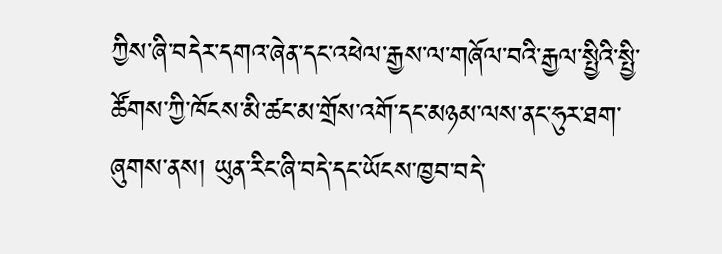ཀྱིས་ཞི་བདེར་དགའ་ཞེན་དང་འཕེལ་རྒྱས་ལ་གཞོལ་བའི་རྒྱལ་སྤྱིའི་སྤྱི་ཚོགས་ཀྱི་ཁོངས་མི་ཚང་མ་གྲོས་འགོ་དང་མཉམ་ལས་ནང་ཧུར་ཐག་ཞུགས་ནས། ཡུན་རིང་ཞི་བདེ་དང་ཡོངས་ཁྱབ་བདེ་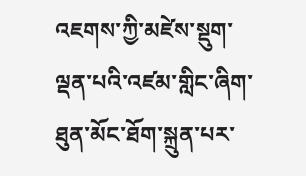འཇགས་ཀྱི་མཛེས་སྡུག་ལྡན་པའི་འཛམ་གླིང་ཞིག་ཐུན་མོང་ཐོག་སྐྲུན་པར་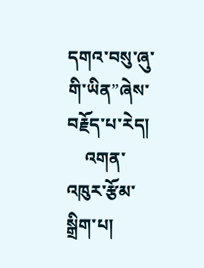དགའ་བསུ་ཞུ་གི་ཡིན”ཞེས་བརྗོད་པ་རེད།
    འགན་འཁུར་རྩོམ་སྒྲིག་པ།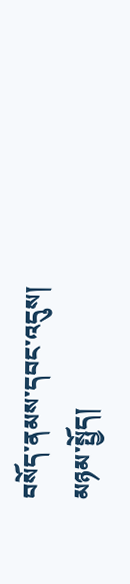བསོད་ནམས་དབང་འདུས།
མཉམ་སྤྱོད།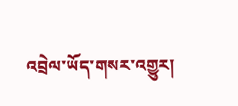འབྲེལ་ཡོད་གསར་འགྱུར།